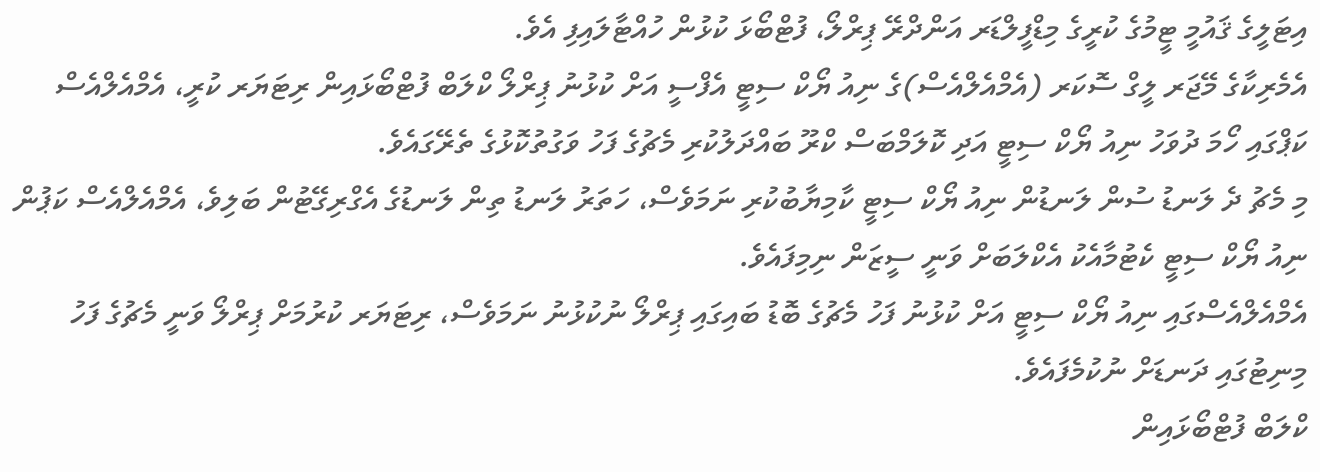އިޓަލީގެ ޤައުމީ ޓީމުގެ ކުރީގެ މިޑްފީލްޑަރ އަންދްރޭ ޕިރްލޯ، ފުޓްބޯޅަ ކުޅުން ހުއްޓާލައިފި އެވެ.
އެމެރިކާގެ މޭޖަރ ލީގް ސޮކަރ (އެމްއެލްއެސް)ގެ ނިއު ޔޯކް ސިޓީ އެފްސީ އަށް ކުޅުނު ޕިރްލޯ ކްލަބް ފުޓްބޯޅައިން ރިޓަޔަރ ކުރީ، އެމްއެލްއެސް ކަޕްގައި ހޯމަ ދުވަހު ނިއު ޔޯކް ސިޓީ އަދި ކޮލަމްބަސް ކްރޫ ބައްދަލުކުރި މެޗުގެ ފަހު ވަގުތުކޮޅުގެ ތެރޭގައެވެ.
މި މެޗު ދެ ލަނޑު ސުން ލަނޑުން ނިއު ޔޯކް ސިޓީ ކާމިޔާބުކުރި ނަމަވެސް، ހަތަރު ލަނޑު ތިން ލަނޑުގެ އެގްރިގޭޓުން ބަލިވެ، އެމްއެލްއެސް ކަޕުން ނިއު ޔޯކް ސިޓީ ކެޓުމާއެކު އެކްލަބަށް ވަނީ ސީޒަން ނިމިފައެވެ.
އެމްއެލްއެސްގައި ނިއު ޔޯކް ސިޓީ އަށް ކުޅުނު ފަހު މެޗުގެ ބޮޑު ބައިގައި ޕިރްލޯ ނުކުޅުނު ނަމަވެސް، ރިޓަޔަރ ކުރުމަށް ޕިރްލޯ ވަނީ މެޗުގެ ފަހު މިނިޓުގައި ދަނޑަށް ނުކުމެފައެވެ.
ކްލަބް ފުޓްބޯޅައިން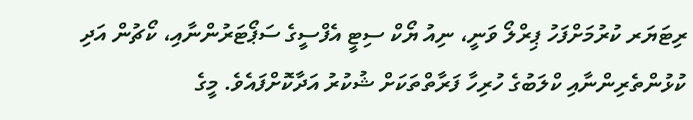ރިޓަޔަރ ކުރުމަށްފަހު ޕިރްލޯ ވަނީ، ނިއު ޔޯކް ސިޓީ އެފްސީގެ ސަޕޯޓަރުންނާއި، ކޯޗުން އަދި ކުޅުންތެރިންނާއި ކްލަބުގެ ހުރިހާ ފަރާތްތަކަށް ޝުކުރު އަދާކޮށްފައެވެ. މީގެ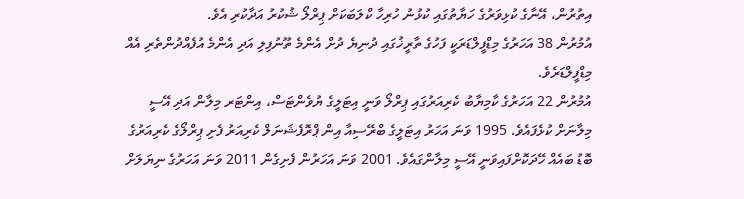އިތުރުން، އޭނާގެ ކުޅިވަރުގެ ހަޔާތުގައި ކުޅުނު ހުރިހާ ކްލަބަކަށް ޕިރްލޯ ޝުކުރު އަދާކުރި އެވެ.
އުމުރުން 38 އަހަރުގެ މިޑްފީލްޑަރަކީ ފަހުގެ ތާރީޚުގައި ދުނިޔެ ދުށް އެންމެ ތޫނުފިލި އަދި އެންމެ އުފެއްދުންތެރި އެއް މިޑްފީލްޑަރެވެ.
އުމުރުން 22 އަހަރުގެ ކާމިޔާބު ކެރިއަރުގައި ޕިރްލޯ ވަނީ އިޓަލީގެ ޔުވެންޓަސް، އިންޓަރ މިލާން އަދި އޭސީ މިލާނަށް ކުޅެފައެވެ. 1995 ވަނަ އަހަރު އިޓަލީގެ ބްރޭސިއާ އިން ޕްރޮފެޝަނަލް ކެރިއަރު ފެށި ޕިރްލޯގެ ކެރިއަރުގެ ބޮޑު ބައެއް ހޭދަކޮށްފައިވަނީ އޭސީ މިލާންގައެވެ. 2001 ވަނަ އަހަރުން ފެށިގެން 2011 ވަނަ އަހަރުގެ ނިޔަލަށް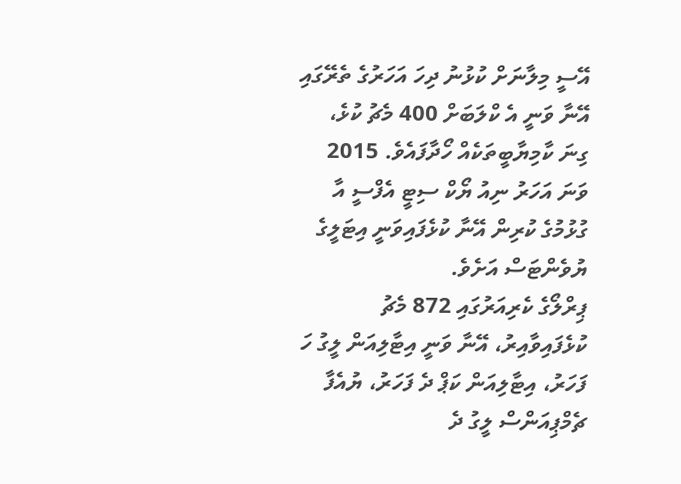އޭސީ މިލާނަށް ކުޅުނު ދިހަ އަހަރުގެ ތެރޭގައި އޭނާ ވަނީ އެ ކްލަބަށް 400 މެޗު ކުޅެ، ގިނަ ކާމިޔާބީތަކެއް ހޯދާފައެވެ. 2015 ވަނަ އަހަރު ނިއު ޔޯކް ސިޓީ އެފްސީ އާ ގުޅުމުގެ ކުރިން އޭނާ ކުޅެފައިވަނީ އިޓަލީގެ ޔުވެންޓަސް އަށެވެ.
ޕިރްލޯގެ ކެރިއަރުގައި 872 މެޗު ކުޅެފައިވާއިރު، އޭނާ ވަނީ އިޓާލިއަން ލީގު ހަ ފަހަރު، އިޓާލިއަން ކަޕް ދެ ފަހަރު، ޔުއެފާ ޗެމްޕިއަންސް ލީގު ދެ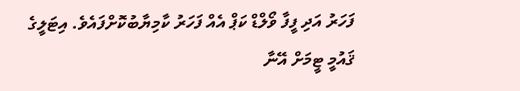ފަހަރު އަދި ފީފާ ވޯލްޑް ކަޕް އެއް ފަހަރު ކާމިޔާބުކޮށްފައެވެ. އިޓަލީގެ ޤައުމީ ޓީމަށް އޭނާ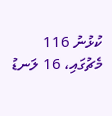ކުޅުނު 116 މެޗުގައި، 16 ލަނޑު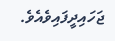ޖަހައިދީފައިވެއެވެ.